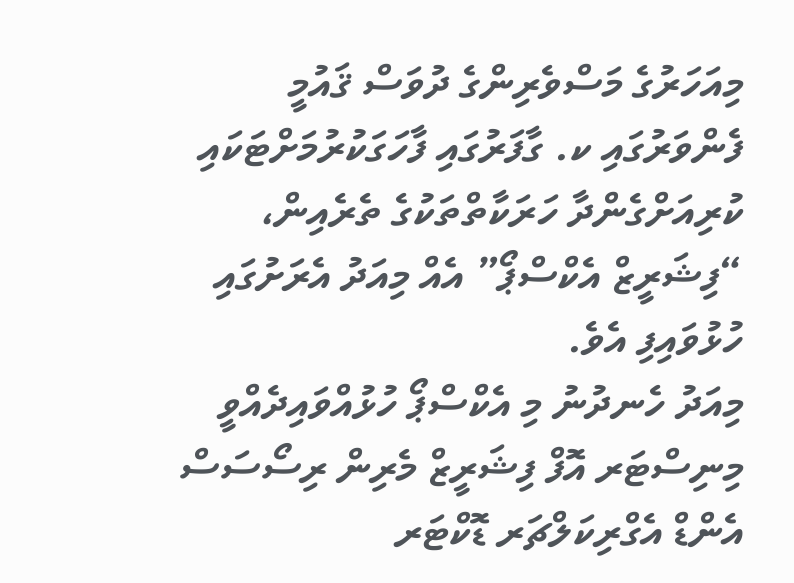މިއަހަރުގެ މަސްވެރިންގެ ދުވަސް ޤައުމީ ފެންވަރުގައި ކ. ގާފަރުގައި ފާހަގަކުރުމަށްޓަކައި ކުރިއަށްގެންދާ ހަރަކާތްތަކުގެ ތެރެއިން، “ފިޝަރީޒް އެކްސްޕޯ” އެއް މިއަދު އެރަށުގައި ހުޅުވައިފި އެވެ.
މިއަދު ހެނދުނު މި އެކްސްޕޯ ހުޅުއްވައިދެއްވީ މިނިސްޓަރ އޮފް ފިޝަރީޒް މެރިން ރިސޯސަސް އެންޑް އެގްރިކަލްޗަރ ޑޮކްޓަރ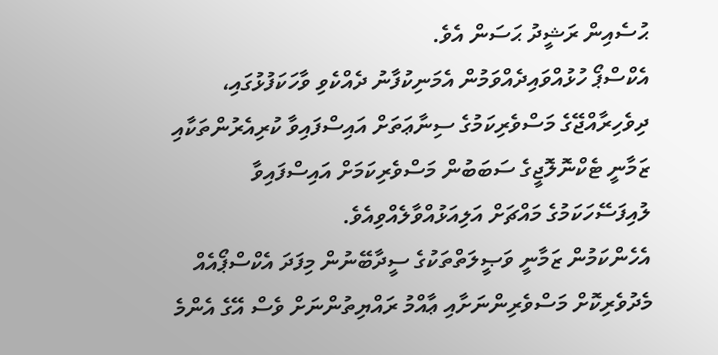ޙުސެއިން ރަޝީދު ޙަސަން އެވެ.
އެކްސްޕޯ ހުޅުއްވައިދެއްވަމުން އެމަނިކުފާނު ދެއްކެވި ވާހަކަފުޅުގައި، ދިވެހިރާއްޖޭގެ މަސްވެރިކަމުގެ ސިނާޢަތަށް އައިސްފައިވާ ކުރިއެރުންތަކާއި ޒަމާނީ ޓެކްނޮލޮޖީގެ ސަބަބުން މަސްވެރިކަމަށް އައިސްފައިވާ ލުއިފަސޭހަކަމުގެ މައްޗަށް އަލިއަޅުއްވާލެއްވިއެވެ.
އެހެންކަމުން ޒަމާނީ ވަޞީލަތްތަކުގެ ސީދާބޭނުން މިފަދަ އެކްސްޕޯއެއް މެދުވެރިކޮށް މަސްވެރިންނަށާއި ޢާއްމު ރައްޔިތުންނަށް ވެސް އޭގެ އެންމެ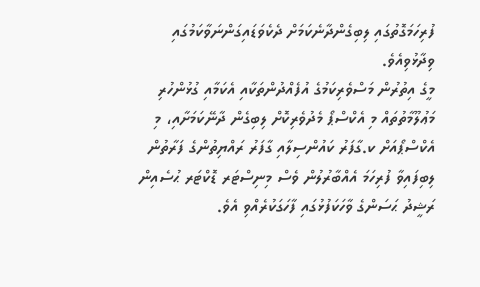ފުރިހަމަގޮތުގައި ލިބިގެންދާނެކަމަށް ދެކެވަޑައިގަންނަވާކަމުގައި ވިދާޅުވިއެވެ.
މީގެ އިތުރުން މަސްވެރިކަމުގެ އުފެއްދުންތަކާއި އެކަމާއި ގުޅުންހުރި މަޢުލޫމާތުތައް މި އެކްސްޕޯ މެދުވެރިކޮށް ލިބިގެން ދާނޭކަމަށާއި، މި އެކްސްޕޯއަށް ކ.ގާފަރު ކައުންސިލާއި ގާފަރު ރައްޔިތުންގެ ފަރާތުން ލިބިފައިވާ ފުރިހަމަ އެއްބާރުލުން ވެސް މިނިސްޓަރ ޑޮކްޓަރ ޙުސެއިން ރަޝީދު ޙަސަންގެ ވާހަކަފުޅުގައި ފާހަގަކުރެއްވި އެވެ.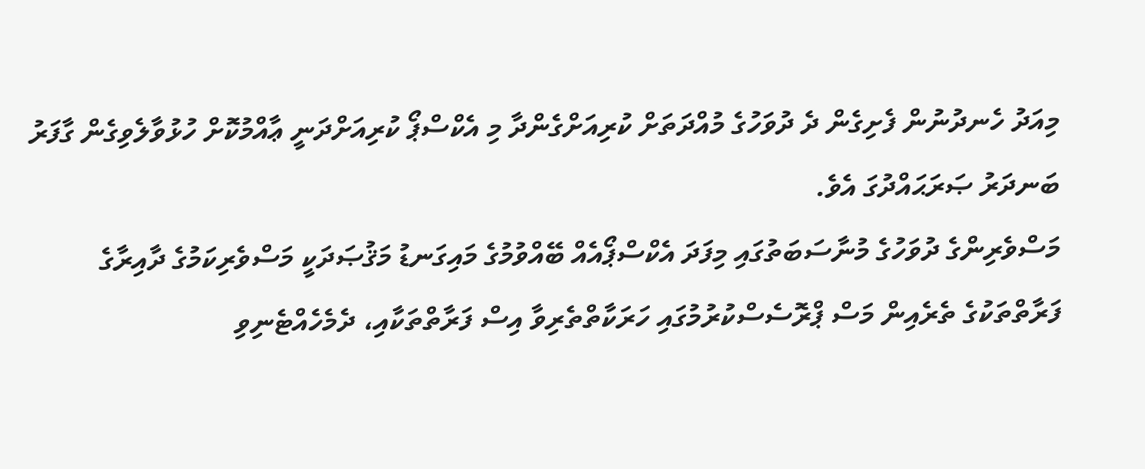މިއަދު ހެނދުނުން ފެށިގެން ދެ ދުވަހުގެ މުއްދަތަށް ކުރިއަށްގެންދާ މި އެކްސްޕޯ ކުރިއަށްދަނީ ޢާއްމުކޮށް ހުޅުވާލެވިގެން ގާފަރު ބަނދަރު ޞަރަޙައްދުގަ އެވެ.
މަސްވެރިންގެ ދުވަހުގެ މުނާސަބަތުގައި މިފަދަ އެކްސްޕޯއެއް ބޭއްވުމުގެ މައިގަނޑު މަޤުޞަދަކީ މަސްވެރިކަމުގެ ދާއިރާގެ ފަރާތްތަކުގެ ތެރެއިން މަސް ޕްރޮސެސްކުރުމުގައި ހަރަކާތްތެރިވާ އިސް ފަރާތްތަކާއި، ދެމެހެއްޓެނިވި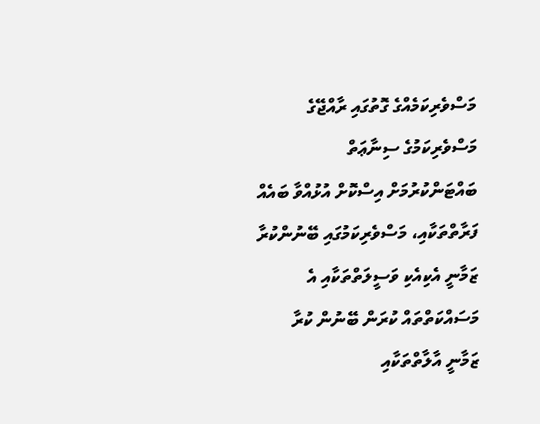މަސްވެރިކަމެއްގެ ގޮތުގައި ރާއްޖޭގެ މަސްވެރިކަމުގެ ސިނާޢަތް ބައްޓަންކުރުމަށް އިސްކޮށް އުޅުއްވާ ބައެއް ފަރާތްތަކާއި، މަސްވެރިކަމުގައި ބޭނުންކުރާ ޒަމާނީ އެކިއެކި ވަސީލަތްތަކާއި އެ މަސައްކަތްތައް ކުރަން ބޭނުން ކުރާ ޒަމާނީ އާލާތްތަކާއި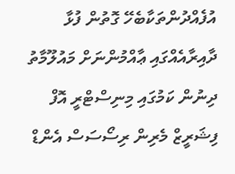އުފެއްދުންތަކާބެހޭ ގޮތުން ފުޅާ ދާއިރާއެއްގައި ޢާއްމުންނަށް މައުލޫމާތު ދިނުން ކަމުގައި މިނިސްޓްރީ އޮފް ފިޝަރީޒް މެރިން ރިސޯސަސް އެންޑް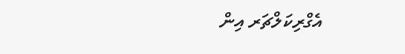އެގްރިކަލްޗަރ އިން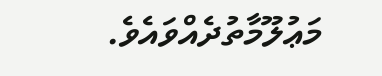މަޢުލޫމާތުދެއްވައެވެ.